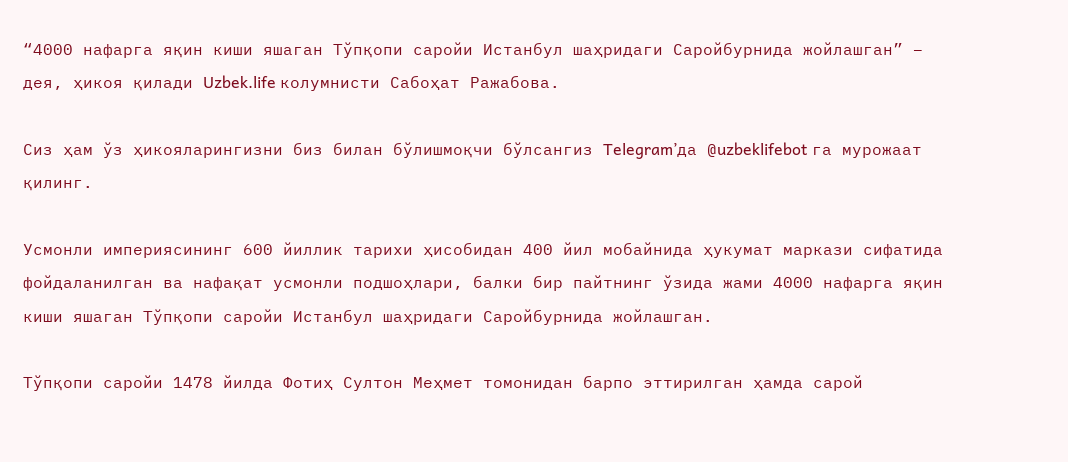“4000 нафарга яқин киши яшаган Тўпқопи саройи Истанбул шаҳридаги Саройбурнида жойлашган” – дея, ҳикоя қилади Uzbek.life колумнисти Сабоҳат Ражабова.

Сиз ҳам ўз ҳикояларингизни биз билан бўлишмоқчи бўлсангиз Telegram’дa @uzbeklifebot га мурожаат қилинг.

Усмонли империясининг 600 йиллик тарихи ҳисобидан 400 йил мобайнида ҳукумат маркази сифатида фойдаланилган ва нафақат усмонли подшоҳлари, балки бир пайтнинг ўзида жами 4000 нафарга яқин киши яшаган Тўпқопи саройи Истанбул шаҳридаги Саройбурнида жойлашган.

Тўпқопи саройи 1478 йилда Фотиҳ Султон Меҳмет томонидан барпо эттирилган ҳамда сарой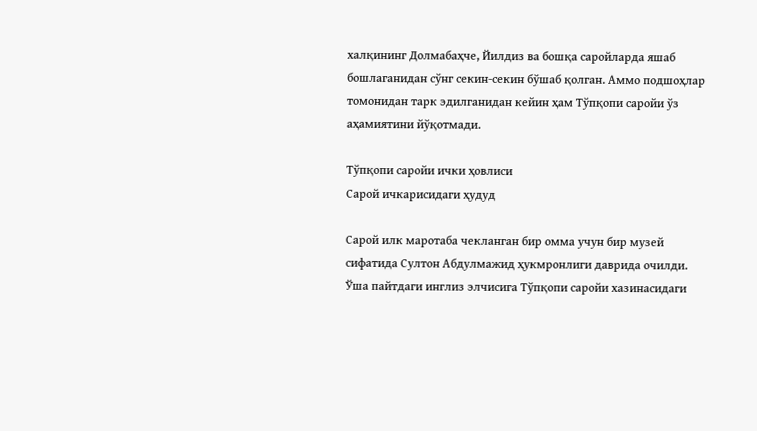халқининг Долмабаҳче, Йилдиз ва бошқа саройларда яшаб бошлаганидан сўнг секин-секин бўшаб қолган. Аммо подшоҳлар томонидан тарк эдилганидан кейин ҳам Тўпқопи саройи ўз аҳамиятини йўқотмади.

Тўпқопи саройи ички ҳовлиси
Сарой ичкарисидаги ҳудуд

Сарой илк маротаба чекланган бир омма учун бир музей сифатида Султон Абдулмажид ҳукмронлиги даврида очилди. Ўша пайтдаги инглиз элчисига Тўпқопи саройи хазинасидаги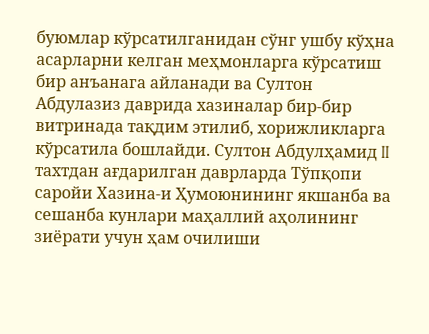буюмлар кўрсатилганидан сўнг ушбу кўҳна асарларни келган меҳмонларга кўрсатиш бир анъанага айланади ва Султон Абдулазиз даврида хазиналар бир-бир витринада тақдим этилиб, хорижликларга кўрсатила бошлайди. Султон Абдулҳамид II тахтдан ағдарилган даврларда Тўпқопи саройи Хазина-и Ҳумоюнининг якшанба ва сешанба кунлари маҳаллий аҳолининг зиёрати учун ҳам очилиши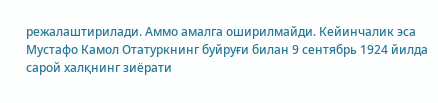режалаштирилади. Аммо амалга оширилмайди. Кейинчалик эса Мустафо Камол Отатуркнинг буйруғи билан 9 сентябрь 1924 йилда сарой халқнинг зиёрати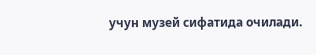учун музей сифатида очилади.